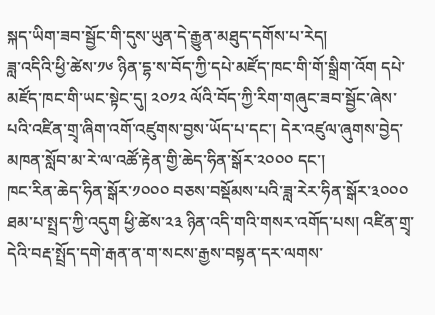སྐད་ཡིག་ཟབ་སྦྱོང་གི་དུས་ཡུན་དེ་རྒྱུན་མཐུད་དགོས་པ་རེད།
ཟླ་འདིའི་ཕྱི་ཚེས་༡༦ ཉིན་དྷ་ས་བོད་ཀྱི་དཔེ་མཛོད་ཁང་གི་གོ་སྒྲིག་འོག དཔེ་མཛོད་ཁང་གི་ཡང་སྟེང་དུ། ༢༠༡༢ ལོའི་བོད་ཀྱི་རིག་གཞུང་ཟབ་སྦྱོང་ཞེས་པའི་འཛིན་གྲྭ་ཞིག་འགོ་འཛུགས་བྱས་ཡོད་པ་དང་། དེར་འཛུལ་ཞུགས་བྱེད་མཁན་སློབ་མ་རེ་ལ་འཚོ་རྟེན་གྱི་ཆེད་ཧིན་སྒོར་༢༠༠༠ དང་།
ཁང་རིན་ཆེད་ཧིན་སྒོར་༡༠༠༠ བཅས་བསྡོམས་པའི་ཟླ་རེར་ཧིན་སྒོར་༣༠༠༠ ཐམ་པ་སྤྲད་ཀྱི་འདུག ཕྱི་ཚེས་༢༣ ཉིན་འདི་གའི་གསར་འགོད་པས། འཛིན་གྲྭ་དེའི་བརྡ་སྤྲོད་དགེ་རྒན་ན་ག་སངས་རྒྱས་བསྟན་དར་ལགས་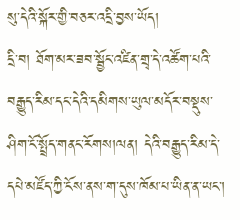སུ་དེའི་སྐོར་གྱི་བཅར་འདྲི་བྱས་ཡོད།
དྲི་བ། ཐོག་མར་ཟབ་སྦྱོང་འཛིན་གྲྭ་དེ་འཚོག་པའི་བརྒྱུད་རིམ་དང་དེའི་དམིགས་ཡུལ་མདོར་བསྡུས་ཤིག་ངོ་སྤྲོད་གནང་རོགས།ལན། དེའི་བརྒྱུད་རིམ་དེ་དཔེ་མཛོད་ཀྱི་ངོས་ནས་ག་དུས་ཁོམ་པ་ཡིན་ན་ཡང་།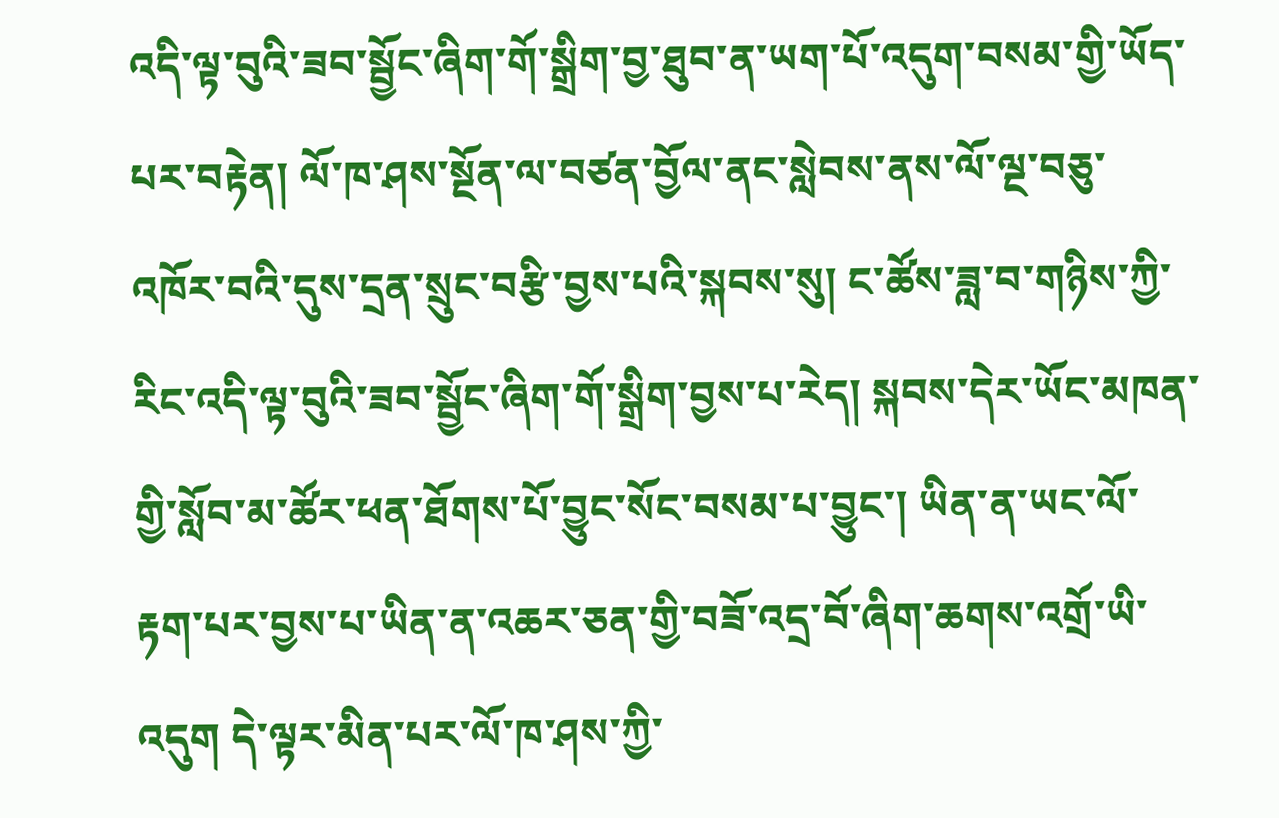འདི་ལྟ་བུའི་ཟབ་སྦྱོང་ཞིག་གོ་སྒྲིག་བྱ་ཐུབ་ན་ཡག་པོ་འདུག་བསམ་གྱི་ཡོད་པར་བརྟེན། ལོ་ཁ་ཤས་སྔོན་ལ་བཙན་བྱོལ་ནང་སླེབས་ནས་ལོ་ལྔ་བཅུ་འཁོར་བའི་དུས་དྲན་སྲུང་བརྩི་བྱས་པའི་སྐབས་སུ། ང་ཚོས་ཟླ་བ་གཉིས་ཀྱི་རིང་འདི་ལྟ་བུའི་ཟབ་སྦྱོང་ཞིག་གོ་སྒྲིག་བྱས་པ་རེད། སྐབས་དེར་ཡོང་མཁན་གྱི་སློབ་མ་ཚོར་ཕན་ཐོགས་པོ་བྱུང་སོང་བསམ་པ་བྱུང་། ཡིན་ན་ཡང་ལོ་རྟག་པར་བྱས་པ་ཡིན་ན་འཆར་ཅན་གྱི་བཟོ་འདྲ་བོ་ཞིག་ཆགས་འགྲོ་ཡི་འདུག དེ་ལྟར་མིན་པར་ལོ་ཁ་ཤས་ཀྱི་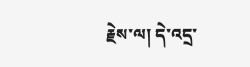རྗེས་ལ། དེ་འདྲ་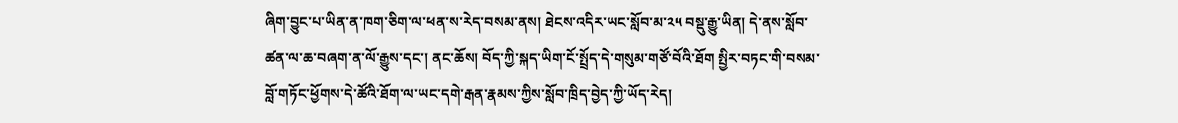ཞིག་བྱུང་པ་ཡིན་ན་ཁག་ཅིག་ལ་ཕན་ས་རེད་བསམ་ནས། ཐེངས་འདིར་ཡང་སློབ་མ་༢༥ བསྡུ་རྒྱུ་ཡིན། དེ་ནས་སློབ་ཚན་ལ་ཆ་བཞག་ན་ལོ་རྒྱུས་དང་། ནང་ཆོས། བོད་ཀྱི་སྐད་ཡིག་ངོ་སྤྲོད་དེ་གསུམ་གཙོ་བོའི་ཐོག སྤྱིར་བཏང་གི་བསམ་བློ་གཏོང་ཕྱོགས་དེ་ཚོའི་ཐོག་ལ་ཡང་དགེ་རྒན་རྣམས་ཀྱིས་སློབ་ཁྲིད་བྱེད་ཀྱི་ཡོད་རེད།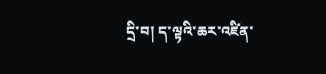དྲི་བ། ད་ལྟའི་ཆར་འཛིན་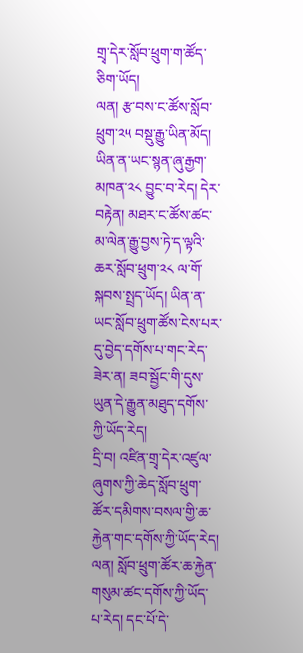གྲྭ་དེར་སློབ་ཕྲུག་ག་ཚོད་ཅིག་ཡོད།
ལན། རྩ་བས་ང་ཚོས་སློབ་ཕྲུག་༢༥ བསྡུ་རྒྱུ་ཡིན་མོད། ཡིན་ན་ཡང་སྙན་ཞུ་རྒྱག་མཁན་༢༨ བྱུང་བ་རེད། དེར་བརྟེན། མཐར་ང་ཚོས་ཚང་མ་ལེན་རྒྱུ་བྱས་ཏེ་ད་ལྟའི་ཆར་སློབ་ཕྲུག་༢༨ ལ་གོ་སྐབས་སྤྲད་ཡོད། ཡིན་ན་ཡང་སློབ་ཕྲུག་ཚོས་ངེས་པར་དུ་བྱེད་དགོས་པ་གང་རེད་ཟེར་ན། ཟབ་སྦྱོང་གི་དུས་ཡུན་དེ་རྒྱུན་མཐུད་དགོས་ཀྱི་ཡོད་རེད།
དྲི་བ། འཛིན་གྲྭ་དེར་འཛུལ་ཞུགས་ཀྱི་ཆེད་སློབ་ཕྲུག་ཚོར་དམིགས་བསལ་གྱི་ཆ་རྐྱེན་གང་དགོས་ཀྱི་ཡོད་རེད།
ལན། སློབ་ཕྲུག་ཚོར་ཆ་རྐྱེན་གསུམ་ཚང་དགོས་ཀྱི་ཡོད་པ་རེད། དང་པོ་དེ་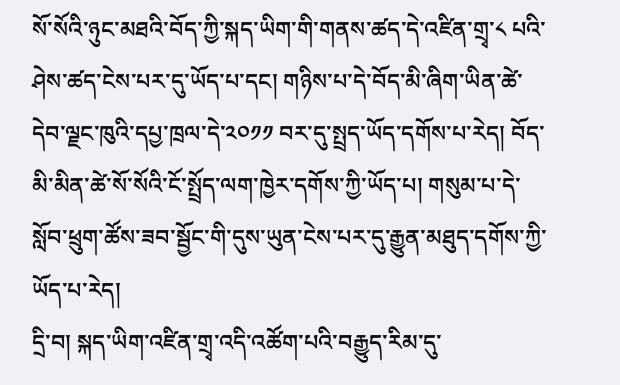སོ་སོའི་ཉུང་མཐའི་བོད་ཀྱི་སྐད་ཡིག་གི་གནས་ཚད་དེ་འཛིན་གྲྭ་༨ པའི་ཤེས་ཚད་ངེས་པར་དུ་ཡོད་པ་དང། གཉིས་པ་དེ་བོད་མི་ཞིག་ཡིན་ཚེ་དེབ་ལྗང་ཁུའི་དཔྱ་ཁྲལ་དེ་༢༠༡༡ བར་དུ་སྤྲད་ཡོད་དགོས་པ་རེད། བོད་མི་མིན་ཚེ་སོ་སོའི་ངོ་སྤྲོད་ལག་ཁྱེར་དགོས་ཀྱི་ཡོད་པ། གསུམ་པ་དེ་སློབ་ཕྲུག་ཚོས་ཟབ་སྦྱོང་གི་དུས་ཡུན་ངེས་པར་དུ་རྒྱུན་མཐུད་དགོས་ཀྱི་ཡོད་པ་རེད།
དྲི་བ། སྐད་ཡིག་འཛིན་གྲྭ་འདི་འཚོག་པའི་བརྒྱུད་རིམ་དུ་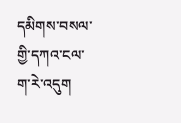དམིགས་བསལ་གྱི་དཀའ་ངལ་ག་རེ་འདུག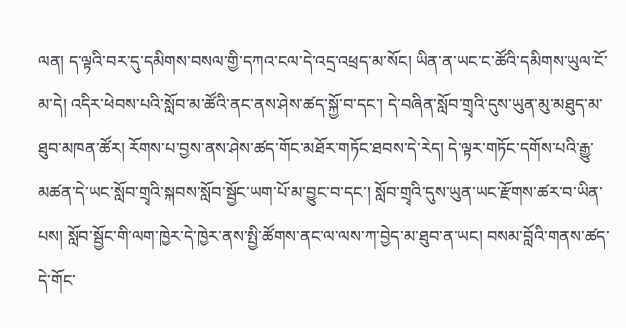ལན། ད་ལྟའི་བར་དུ་དམིགས་བསལ་གྱི་དཀའ་ངལ་དེ་འདྲ་འཕྲད་མ་སོང། ཡིན་ན་ཡང་ང་ཚོའི་དམིགས་ཡུལ་ངོ་མ་དེ། འདིར་ཕེབས་པའི་སློབ་མ་ཚོའི་ནང་ནས་ཤེས་ཚད་སྐྱོ་བ་དང་། དེ་བཞིན་སློབ་གྲྭའི་དུས་ཡུན་མུ་མཐུད་མ་ཐུབ་མཁན་ཚོར། རོགས་པ་བྱས་ནས་ཤེས་ཚད་གོང་མཐོར་གཏོང་ཐབས་དེ་རེད། དེ་ལྟར་གཏོང་དགོས་པའི་རྒྱུ་མཚན་དེ་ཡང་སློབ་གྲྭའི་སྐབས་སློབ་སྦྱོང་ཡག་པོ་མ་བྱུང་བ་དང་། སློབ་གྲྭའི་དུས་ཡུན་ཡང་རྫོགས་ཚར་བ་ཡིན་པས། སློབ་སྦྱོང་གི་ལག་ཁྱེར་དེ་ཁྱེར་ནས་སྤྱི་ཚོགས་ནང་ལ་ལས་ཀ་བྱེད་མ་ཐུབ་ན་ཡང། བསམ་བློའི་གནས་ཚད་དེ་གོང་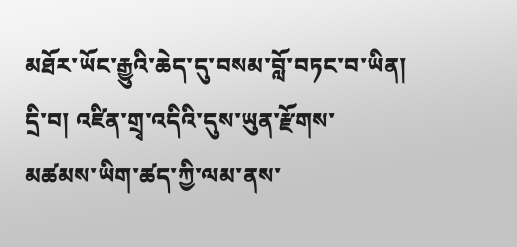མཐོར་ཡོང་རྒྱུའི་ཆེད་དུ་བསམ་བློ་བཏང་བ་ཡིན།
དྲི་བ། འཛིན་གྲྭ་འདིའི་དུས་ཡུན་རྫོགས་མཚམས་ཡིག་ཚད་ཀྱི་ལམ་ནས་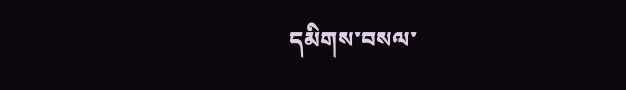དམིགས་བསལ་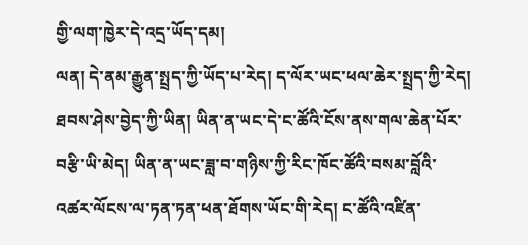གྱི་ལག་ཁྱེར་དེ་འདྲ་ཡོད་དམ།
ལན། དེ་ནམ་རྒྱུན་སྤྲད་ཀྱི་ཡོད་པ་རེད། ད་ལོར་ཡང་ཕལ་ཆེར་སྤྲད་ཀྱི་རེད། ཐབས་ཤེས་བྱེད་ཀྱི་ཡིན། ཡིན་ན་ཡང་དེ་ང་ཚོའི་ངོས་ནས་གལ་ཆེན་པོར་བརྩི་ཡི་མེད། ཡིན་ན་ཡང་ཟླ་བ་གཉིས་ཀྱི་རིང་ཁོང་ཚོའི་བསམ་བློའི་འཚར་ལོངས་ལ་ཏན་ཏན་ཕན་ཐོགས་ཡོང་གི་རེད། ང་ཚོའི་འཛིན་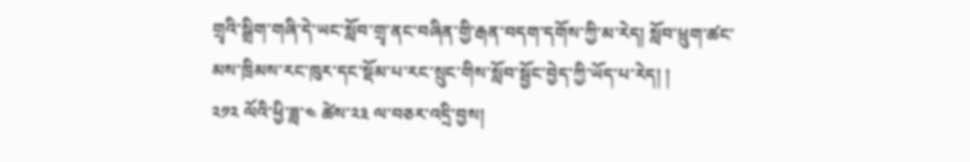གྲྭའི་སྒྲིག་གཞི་དེ་ཡང་སློབ་གྲྭ་ནང་བཞིན་གྱི་རྒན་བདག་དགོས་ཀྱི་མ་རེད། སློབ་ཕྲུག་ཚང་མས་ཁྲིམས་རང་ཁུར་དང་སྡོམ་པ་རང་སྲུང་གིས་སློབ་སྦྱོང་བྱེད་ཀྱི་ཡོད་པ་རེད། །
༢༡༢ ལོའི་ཕྱི་ཟླ་༤ ཚེས་༢༣ ལ་བཅར་འདྲི་བྱས།